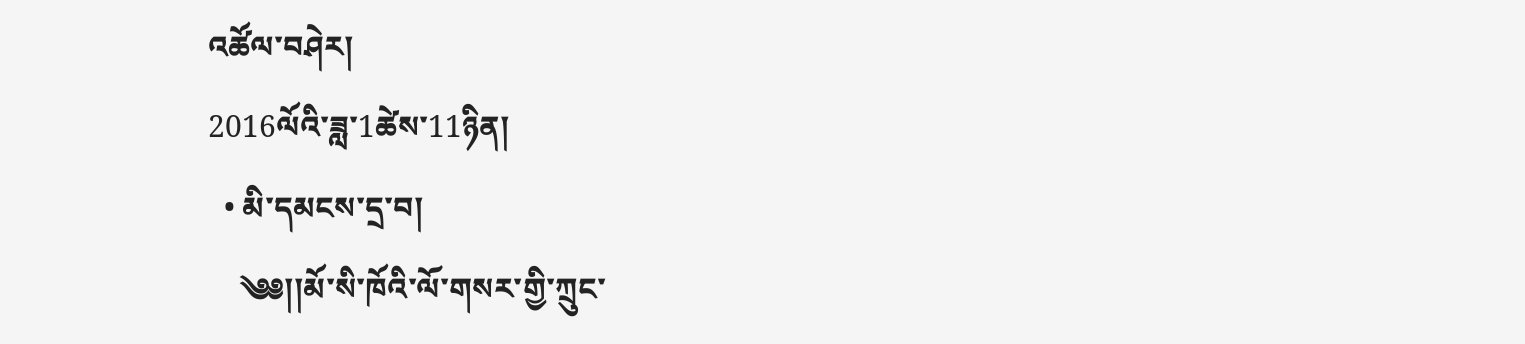འཚོལ་བཤེར།
2016ལོའི་ཟླ་1ཚེས་11ཉིན།
  • མི་དམངས་དྲ་བ།
    ༄༅།།མོ་སི་ཁོའི་ལོ་གསར་གྱི་ཀྲུང་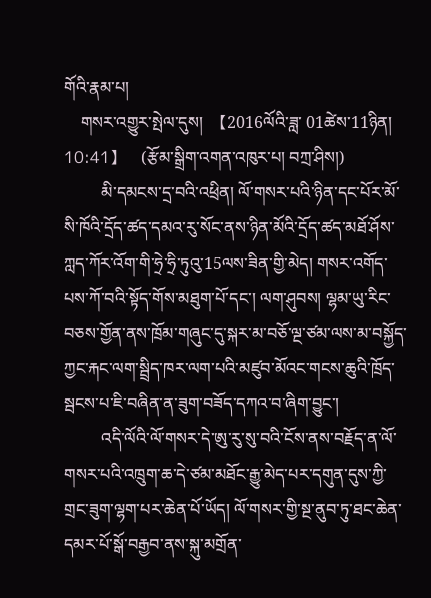གོའི་རྣམ་པ།
    གསར་འགྱུར་སྤེལ་དུས།  【2016ལོའི་ཟླ་ 01ཚེས་11ཉིན། 10:41】   (རྩོམ་སྒྲིག་འགན་འཁུར་པ། བཀྲ་ཤིས།)
         མི་དམངས་དྲ་བའི་འཕྲིན། ལོ་གསར་པའི་ཉིན་དང་པོར་མོ་སི་ཁོའི་དྲོད་ཚད་དམའ་རུ་སོང་ནས་ཉིན་མོའི་དྲོད་ཚད་མཐོ་ཤོས་ཀླད་ཀོར་འོག་གི་ཧྲེ་ཧྲི་ཏུའུ་15ལས་ཟིན་གྱི་མེད། གསར་འགོད་པས་ཀོ་བའི་སྟོད་གོས་མཐུག་པོ་དང་། ལག་ཤུབས། ལྷམ་ཡུ་རིང་བཅས་གྱོན་ནས་ཁྲོམ་གཞུང་དུ་སྐར་མ་བཅོ་ལྔ་ཙམ་ལས་མ་བསྐྱོད་ཀྱང་རྐང་ལག་སྦྲིད་ཁར་ལག་པའི་མཛུབ་མོའང་གངས་ཆུའི་ཁྲོད་སྦངས་པ་ཇི་བཞིན་ན་ཟུག་བཟོད་དཀའ་བ་ཞིག་བྱུང་།
         འདི་ལོའི་ལོ་གསར་དེ་ཨུ་རུ་སུ་བའི་ངོས་ནས་བརྗོད་ན་ལོ་གསར་པའི་འཁྲུག་ཆ་དེ་ཙམ་མཐོང་རྒྱུ་མེད་པར་དགུན་དུས་ཀྱི་གྲང་ཟུག་ལྷག་པར་ཆེན་པོ་ཡོད། ལོ་གསར་གྱི་སྔ་ནུབ་ཏུ་ཐང་ཆེན་དམར་པོ་སྒོ་བརྒྱབ་ནས་སྐུ་མགྲོན་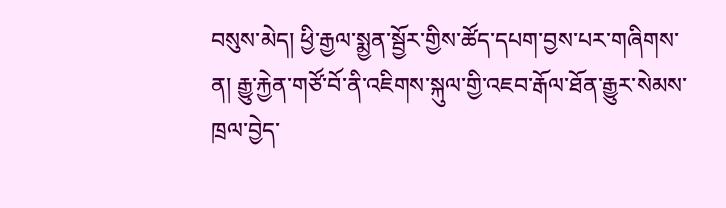བསུས་མེད། ཕྱི་རྒྱལ་སྨྱན་སྦྱོར་གྱིས་ཚོད་དཔག་བྱས་པར་གཞིགས་ན། རྒྱུ་རྐྱེན་གཙོ་བོ་ནི་འཇིགས་སྐུལ་གྱི་འཇབ་རྒོལ་ཐོན་རྒྱུར་སེམས་ཁྲལ་བྱེད་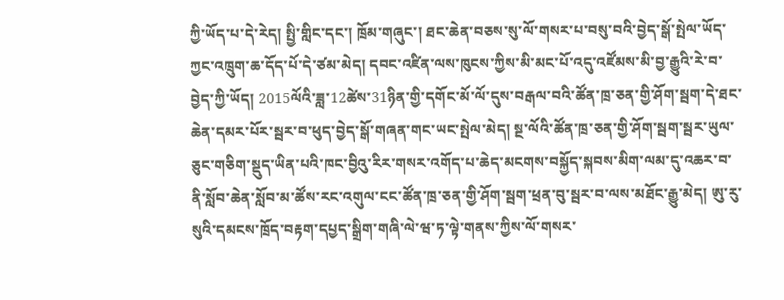ཀྱི་ཡོད་པ་དེ་རེད། སྤྱི་གླིང་དང་། ཁྲོམ་གཞུང་། ཐང་ཆེན་བཅས་སུ་ལོ་གསར་པ་བསུ་བའི་བྱེད་སྒོ་སྤེལ་ཡོད་ཀྱང་འཁྲུག་ཆ་དོད་པོ་དེ་ཙམ་མེད། དབང་འཛིན་ལས་ཁུངས་ཀྱིས་མི་མང་པོ་འདུ་འཛོམས་མི་བྱ་རྒྱུའི་རེ་བ་བྱེད་ཀྱི་ཡོད། 2015ལོའི་ཟླ་12ཚེས་31ཉིན་གྱི་དགོང་མོ་ལོ་དུས་བརྒལ་བའི་ཚོན་ཁྲ་ཅན་གྱི་ཤོག་སྦག་དེ་ཐང་ཆེན་དམར་པོར་སྦར་བ་ཕུད་བྱེད་སྒོ་གཞན་གང་ཡང་སྤེལ་མེད། སྔ་ལོའི་ཚོན་ཁྲ་ཅན་གྱི་ཤོག་སྦག་སྦར་ཡུལ་ཅུང་གཅིག་སྡུད་ཡིན་པའི་ཁང་བྱིའུ་རིར་གསར་འགོད་པ་ཆེད་མངགས་བསྐྱོད་སྐབས་མིག་ལམ་དུ་འཆར་བ་ནི་སློབ་ཆེན་སློབ་མ་ཚོས་རང་འགུལ་ངང་ཚོན་ཁྲ་ཅན་གྱི་ཤོག་སྦག་ཕྲན་བུ་སྦར་བ་ལས་མཐོང་རྒྱུ་མེད། ཨུ་རུ་སུའི་དམངས་ཁྲོད་བརྟག་དཔྱད་སྒྲིག་གཞི་ལེ་ཝ་ཏ་ལྟེ་གནས་ཀྱིས་ལོ་གསར་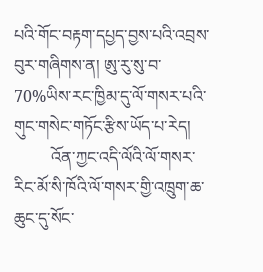པའི་གོང་བརྟག་དཔྱད་བྱས་པའི་འབྲས་བུར་གཞིགས་ན། ཨུ་རུ་སུ་བ་70%ཡིས་རང་ཁྱིམ་དུ་ལོ་གསར་པའི་གུང་གསེང་གཏོང་རྩིས་ཡོད་པ་རེད།
         འོན་ཀྱང་འདི་ལོའི་ལོ་གསར་རིང་མོ་སི་ཁོའི་ལོ་གསར་གྱི་འཁྲུག་ཆ་ཆུང་དུ་སོང་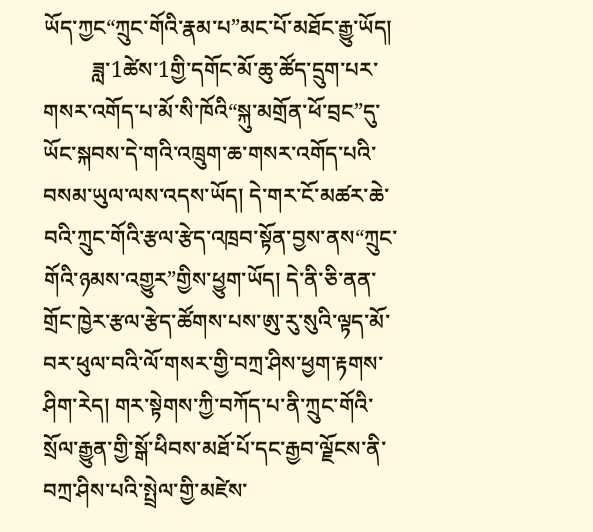ཡོད་ཀྱང“ཀྲུང་གོའི་རྣམ་པ”མང་པོ་མཐོང་རྒྱུ་ཡོད།
         ཟླ་1ཚེས་1གྱི་དགོང་མོ་ཆུ་ཚོད་དྲུག་པར་གསར་འགོད་པ་མོ་སི་ཁོའི“སྐུ་མགྲོན་ཕོ་བྲང”དུ་ཡོང་སྐབས་དེ་གའི་འཁྲུག་ཆ་གསར་འགོད་པའི་བསམ་ཡུལ་ལས་འདས་ཡོད། དེ་གར་ངོ་མཚར་ཆེ་བའི་ཀྲུང་གོའི་རྩལ་རྩེད་འཁྲབ་སྟོན་བྱས་ནས“ཀྲུང་གོའི་ཉམས་འགྱུར”གྱིས་ཕྱུག་ཡོད། དེ་ནི་ཅི་ནན་གྲོང་ཁྱེར་རྩལ་རྩེད་ཚོགས་པས་ཨུ་རུ་སུའི་ལྟད་མོ་བར་ཕུལ་བའི་ལོ་གསར་གྱི་བཀྲ་ཤིས་ཕྱག་རྟགས་ཤིག་རེད། གར་སྟེགས་ཀྱི་བཀོད་པ་ནི་ཀྲུང་གོའི་སྲོལ་རྒྱུན་གྱི་སྒོ་ཕིབས་མཐོ་པོ་དང་རྒྱབ་ལྗོངས་ནི་བཀྲ་ཤིས་པའི་སྤྲེལ་གྱི་མཛེས་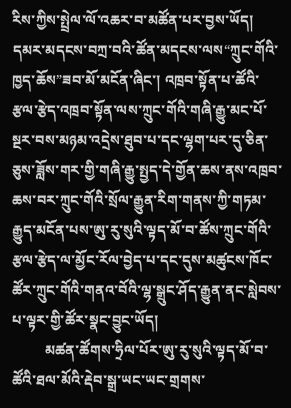རིས་ཀྱིས་སྤྲེལ་ལོ་འཆར་བ་མཚོན་པར་བྱས་ཡོད། དམར་མདངས་བཀྲ་བའི་ཚོན་མདངས་ལས“ཀྲུང་གོའི་ཁྱད་ཆོས”ཟབ་མོ་མངོན་ཞིང་། འཁྲབ་སྟོན་པ་ཚོའི་རྩལ་རྩེད་འཁྲབ་སྟོན་ལས་ཀྲུང་གོའི་གཞི་རྒྱུ་མང་པོ་སྔར་བས་མཉམ་འདྲེས་ཐུབ་པ་དང་ལྷག་པར་དུ་ཅིན་ཅུས་ཟློས་གར་གྱི་གཞི་རྒྱུ་སྤྱད་དེ་གྱོན་ཆས་ནས་འཁྲབ་ཆས་བར་ཀྲུང་གོའི་སྲོལ་རྒྱུན་རིག་གནས་ཀྱི་གཏམ་རྒྱུད་མངོན་པས་ཨུ་རུ་སུའི་ལྟད་མོ་བ་ཚོས་ཀྲུང་གོའི་རྩལ་རྩེད་ལ་མྱོང་རོལ་བྱེད་པ་དང་དུས་མཚུངས་ཁོང་ཚོར་ཀྲུང་གོའི་གནའ་བོའི་ལྷ་སྒྲུང་ཤོད་རྒྱུན་ནང་སླེབས་པ་ལྟར་གྱི་ཚོར་སྣང་བྱུང་ཡོད།
         མཚན་ཚོགས་ཧྲིལ་པོར་ཨུ་རུ་སུའི་ལྟད་མོ་བ་ཚོའི་ཐལ་མོའི་རྡེབ་སྒྲ་ཡང་ཡང་གྲགས་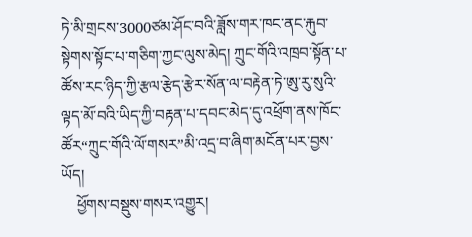ཏེ་མི་གྲངས་3000ཙམ་ཤོང་བའི་ཟློས་གར་ཁང་ནང་རྐུབ་སྟེགས་སྟོང་པ་གཅིག་ཀྱང་ལུས་མེད། ཀྲུང་གོའི་འཁྲབ་སྟོན་པ་ཚོས་རང་ཉིད་ཀྱི་རྩལ་རྩེད་རྩེར་སོན་ལ་བརྟེན་ཏེ་ཨུ་རུ་སུའི་ལྟད་མོ་བའི་ཡིད་ཀྱི་བརྟན་པ་དབང་མེད་དུ་འཕྲོག་ནས་ཁོང་ཚོར“ཀྲུང་གོའི་ལོ་གསར”མི་འདྲ་བ་ཞིག་མངོན་པར་བྱས་ཡོད།
    ཕྱོགས་བསྡུས་གསར་འགྱུར།